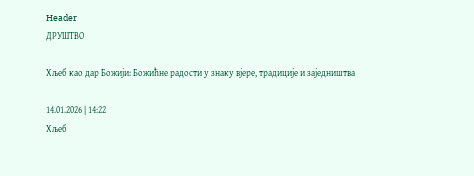Header
ДРУШТВО

Хљеб као дар Божији: Божићне радости у знаку вјере, традиције и заједништва

14.01.2026 | 14:22
Хљеб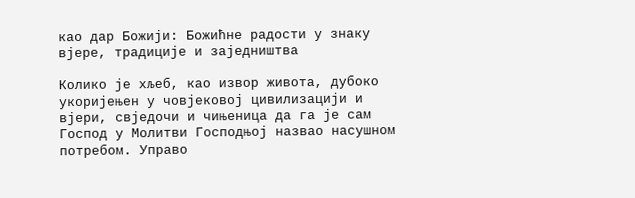као дар Божији: Божићне радости у знаку вјере, традиције и заједништва

Колико је хљеб, као извор живота, дубоко укоријењен у човјековој цивилизацији и вјери, свједочи и чињеница да га је сам Господ у Молитви Господњој назвао насушном потребом. Управо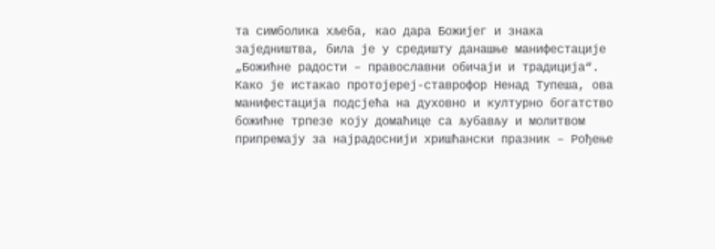та симболика хљеба, као дара Божијег и знака заједништва, била је у средишту данашње манифестације „Божићне радости – православни обичаји и традиција“. Како је истакао протојереј-ставрофор Ненад Тупеша, ова манифестација подсјећа на духовно и културно богатство божићне трпезе коју домаћице са љубављу и молитвом припремају за најрадоснији хришћански празник – Рођење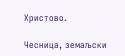Христово.

Чесница, земаљски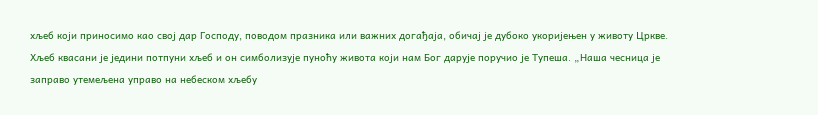хљеб који приносимо као свој дар Господу, поводом празника или важних догађаја, обичај је дубоко укоријењен у животу Цркве. Хљеб квасани је једини потпуни хљеб и он симболизује пуноћу живота који нам Бог дарује поручио је Тупеша. „Наша чесница је заправо утемељена управо на небеском хљебу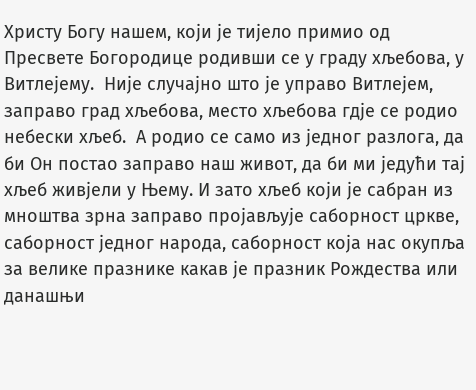Христу Богу нашем, који је тијело примио од Пресвете Богородице родивши се у граду хљебова, у Витлејему.  Није случајно што је управо Витлејем, заправо град хљебова, место хљебова гдје се родио небески хљеб.  А родио се само из једног разлога, да би Он постао заправо наш живот, да би ми једући тај хљеб живјели у Њему. И зато хљеб који је сабран из мноштва зрна заправо пројављује саборност цркве,  саборност једног народа, саборност која нас окупља за велике празнике какав је празник Рождества или данашњи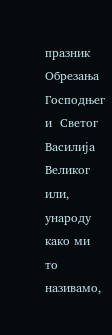празник Обрезања Господњег и  Светог Василија Великог или, ународу како ми то називамо,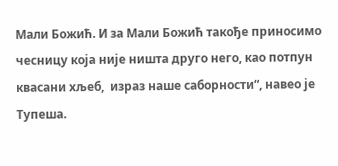Мали Божић. И за Мали Божић такође приносимо чесницу која није ништа друго него, као потпун квасани хљеб,  израз наше саборности“, навео је Тупеша.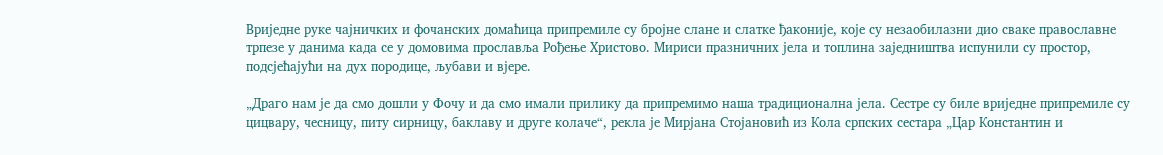Вриједне руке чајничких и фочанских домаћица припремиле су бројне слане и слатке ђаконије, које су незаобилазни дио сваке православне трпезе у данима када се у домовима прославља Рођење Христово. Мириси празничних јела и топлина заједништва испунили су простор, подсјећајући на дух породице, љубави и вјере.

„Драго нам је да смо дошли у Фочу и да смо имали прилику да припремимо наша традиционална јела. Сестре су биле вриједне припремиле су цицвару, чесницу, питу сирницу, баклаву и друге колаче“, рекла је Мирјана Стојановић из Кола српских сестара „Цар Константин и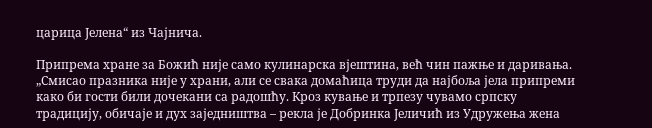царица Јелена“ из Чајнича.

Припрема хране за Божић није само кулинарска вјештина, већ чин пажње и даривања. „Смисао празника није у храни, али се свака домаћица труди да најбоља јела припреми како би гости били дочекани са радошћу. Кроз кување и трпезу чувамо српску традицију, обичаје и дух заједништва – рекла је Добринка Јеличић из Удружења жена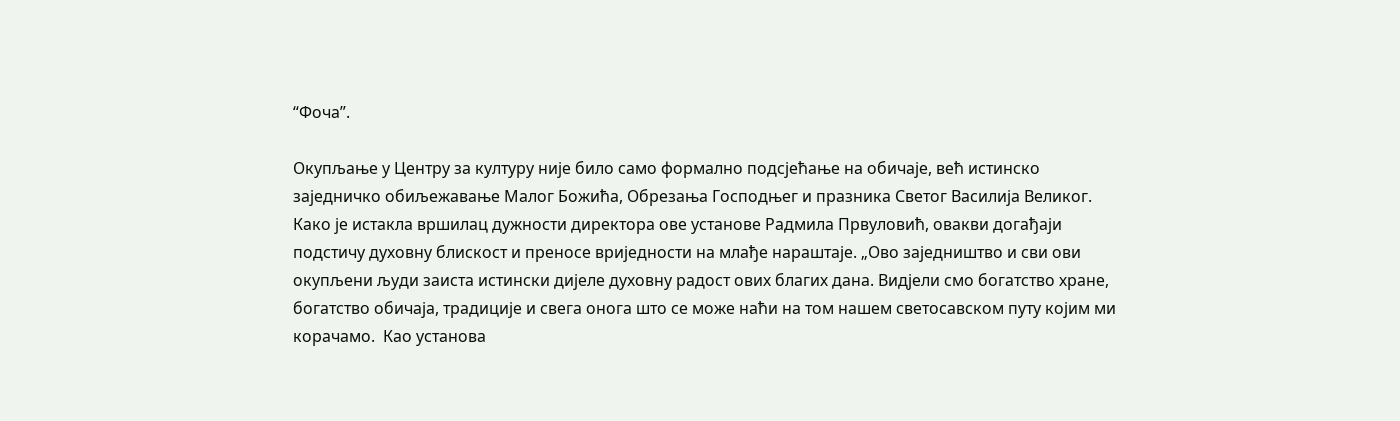“Фоча”.

Окупљање у Центру за културу није било само формално подсјећање на обичаје, већ истинско заједничко обиљежавање Малог Божића, Обрезања Господњег и празника Светог Василија Великог. Како је истакла вршилац дужности директора ове установе Радмила Првуловић, овакви догађаји подстичу духовну блискост и преносе вриједности на млађе нараштаје. „Ово заједништво и сви ови окупљени људи заиста истински дијеле духовну радост ових благих дана. Видјели смо богатство хране, богатство обичаја, традиције и свега онога што се може наћи на том нашем светосавском путу којим ми корачамо.  Као установа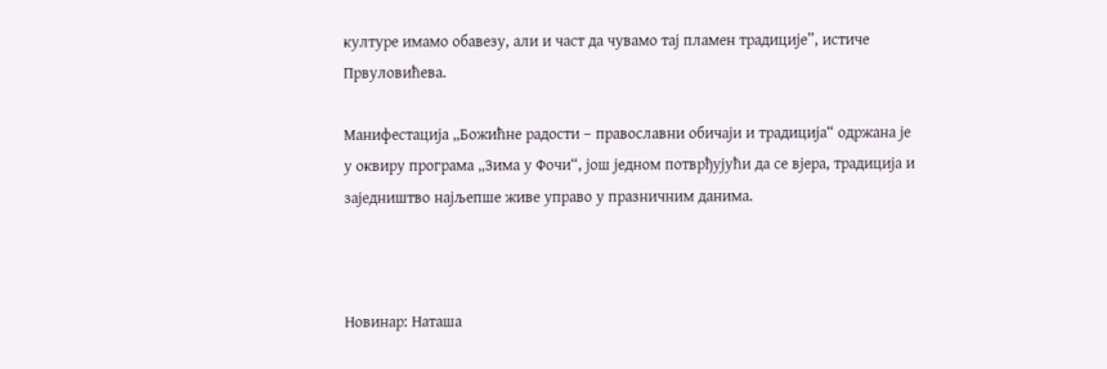културе имамо обавезу, али и част да чувамо тај пламен традиције”, истиче Првуловићева.

Манифестација „Божићне радости – православни обичаји и традиција“ одржана је у оквиру програма „Зима у Фочи“, још једном потврђујући да се вјера, традиција и заједништво најљепше живе управо у празничним данима.



Новинар: Наташа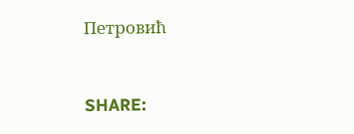Петровић


SHARE: